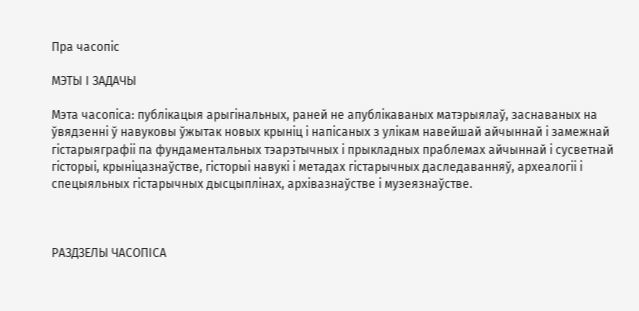Пра часопіс

МЭТЫ І ЗАДАЧЫ

Мэта часопіса: публікацыя арыгінальных, раней не апублікаваных матэрыялаў, заснаваных на ўвядзенні ў навуковы ўжытак новых крыніц і напісаных з улікам навейшай айчыннай і замежнай гістарыяграфіі па фундаментальных тэарэтычных і прыкладных праблемах айчыннай і сусветнай гісторыі, крыніцазнаўстве, гісторыі навукі і метадах гістарычных даследаванняў, археалогіі і спецыяльных гістарычных дысцыплінах, архівазнаўстве і музеязнаўстве.



РАЗДЗЕЛЫ ЧАСОПІСА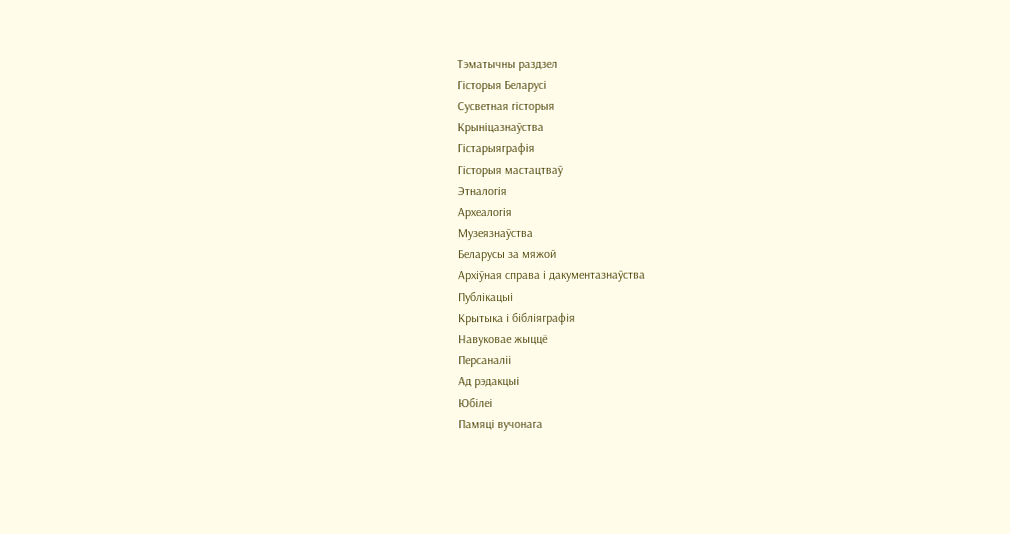Тэматычны раздзел
Гісторыя Беларусі
Сусветная гісторыя
Крыніцазнаўства
Гістарыяграфія
Гісторыя мастацтваў
Этналогія
Археалогія
Музеязнаўства
Беларусы за мяжой
Архіўная справа і дакументазнаўства
Публікацыі
Крытыка і бібліяграфія
Навуковае жыццё
Персаналіі
Ад рэдакцыі
Юбілеі
Памяці вучонага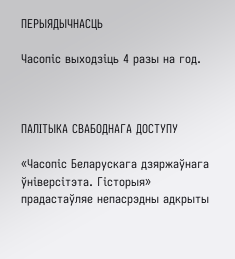ПЕРЫЯДЫЧНАСЦЬ

Часопіс выходзіць 4 разы на год.



ПАЛІТЫКА СВАБОДНАГА ДОСТУПУ

«Часопіс Беларускага дзяржаўнага ўніверсітэта. Гісторыя» прадастаўляе непасрэдны адкрыты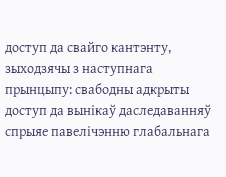доступ да свайго кантэнту, зыходзячы з наступнага прынцыпу: свабодны адкрыты доступ да вынікаў даследаванняў спрыяе павелічэнню глабальнага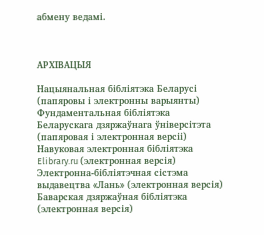абмену ведамі.



АРХІВАЦЫЯ

Нацыянальная бібліятэка Беларусі (папяровы і электронны варыянты)
Фундаментальная бібліятэка Беларускага дзяржаўнага ўніверсітэта (папяровая і электронная версіі)
Навуковая электронная бібліятэка Elibrary.ru (электронная версія)
Электронна-бібліятэчная сістэма выдавецтва «Лань» (электронная версія)
Баварская дзяржаўная бібліятэка (электронная версія)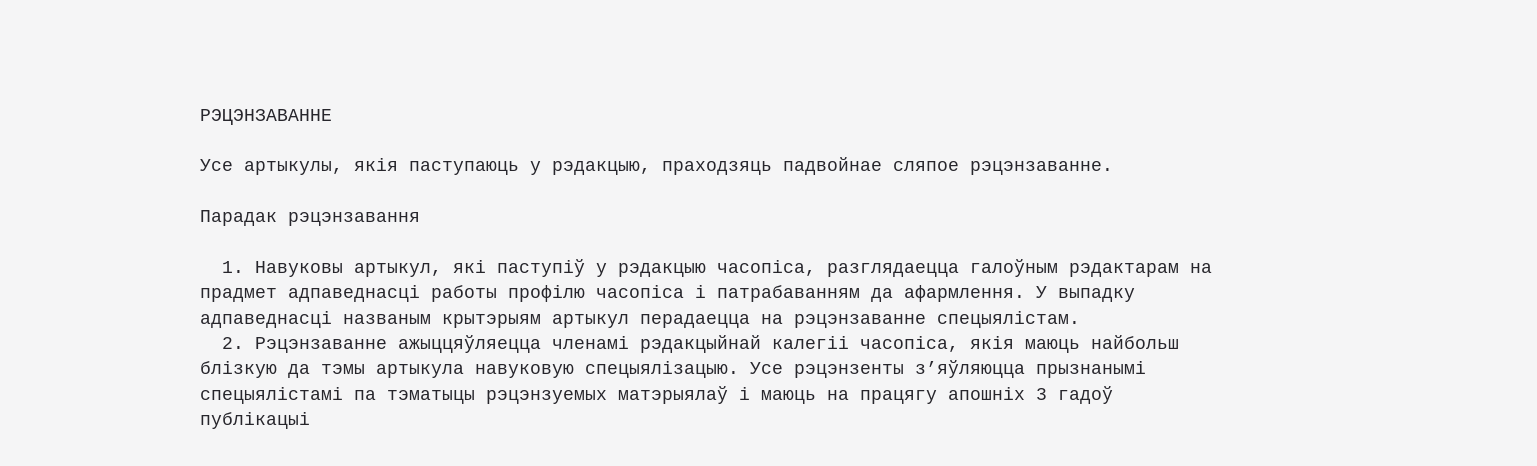РЭЦЭНЗАВАННЕ

Усе артыкулы, якія паступаюць у рэдакцыю, праходзяць падвойнае сляпое рэцэнзаванне.

Парадак рэцэнзавання

  1. Навуковы артыкул, які паступіў у рэдакцыю часопіса, разглядаецца галоўным рэдактарам на прадмет адпаведнасці работы профілю часопіса і патрабаванням да афармлення. У выпадку адпаведнасці названым крытэрыям артыкул перадаецца на рэцэнзаванне спецыялістам.
  2. Рэцэнзаванне ажыццяўляецца членамі рэдакцыйнай калегіі часопіса, якія маюць найбольш блізкую да тэмы артыкула навуковую спецыялізацыю. Усе рэцэнзенты з’яўляюцца прызнанымі спецыялістамі па тэматыцы рэцэнзуемых матэрыялаў і маюць на працягу апошніх 3 гадоў публікацыі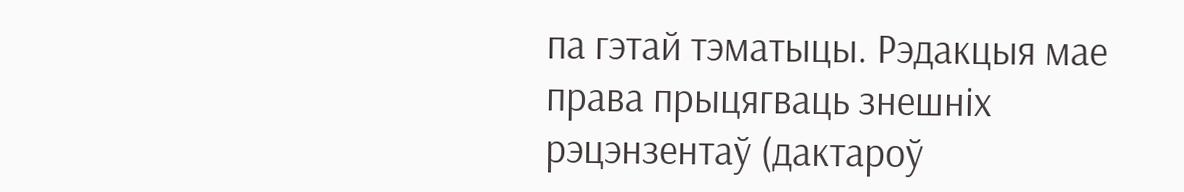па гэтай тэматыцы. Рэдакцыя мае права прыцягваць знешніх рэцэнзентаў (дактароў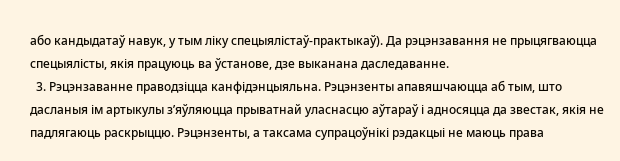або кандыдатаў навук, у тым ліку спецыялістаў-практыкаў). Да рэцэнзавання не прыцягваюцца спецыялісты, якія працуюць ва ўстанове, дзе выканана даследаванне.
  3. Рэцэнзаванне праводзіцца канфідэнцыяльна. Рэцэнзенты апавяшчаюцца аб тым, што дасланыя ім артыкулы з’яўляюцца прыватнай уласнасцю аўтараў і адносяцца да звестак, якія не падлягаюць раскрыццю. Рэцэнзенты, а таксама супрацоўнікі рэдакцыі не маюць права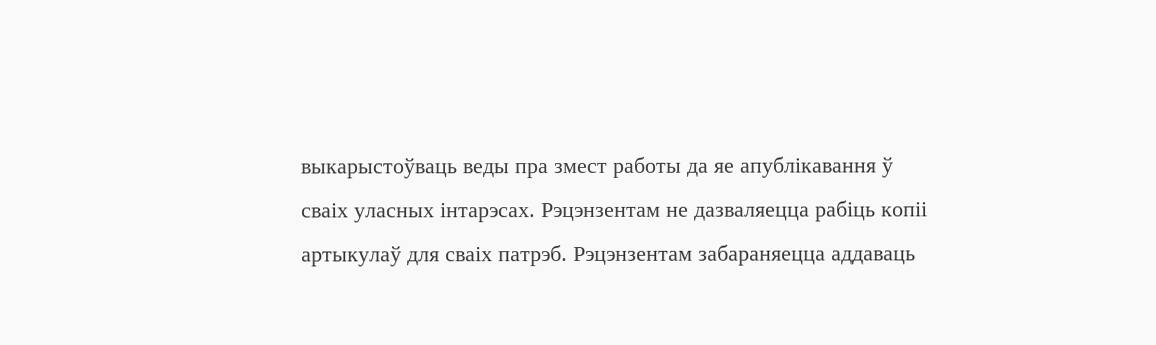выкарыстоўваць веды пра змест работы да яе апублікавання ў сваіх уласных інтарэсах. Рэцэнзентам не дазваляецца рабіць копіі артыкулаў для сваіх патрэб. Рэцэнзентам забараняецца аддаваць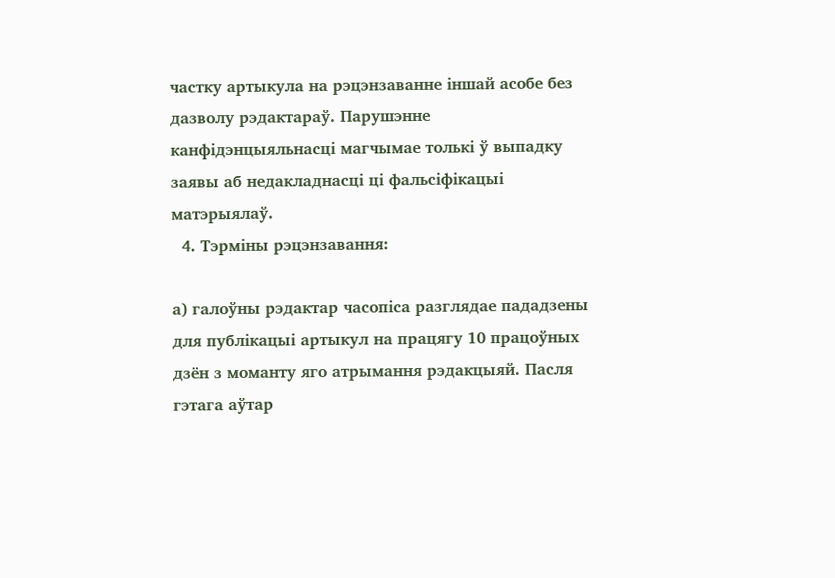частку артыкула на рэцэнзаванне іншай асобе без дазволу рэдактараў. Парушэнне канфідэнцыяльнасці магчымае толькі ў выпадку заявы аб недакладнасці ці фальсіфікацыі матэрыялаў.
  4. Тэрміны рэцэнзавання:

а) галоўны рэдактар часопіса разглядае пададзены для публікацыі артыкул на працягу 10 працоўных дзён з моманту яго атрымання рэдакцыяй. Пасля гэтага аўтар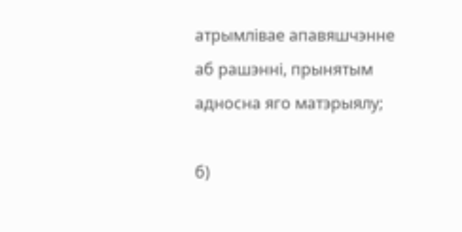атрымлівае апавяшчэнне аб рашэнні, прынятым адносна яго матэрыялу;

б)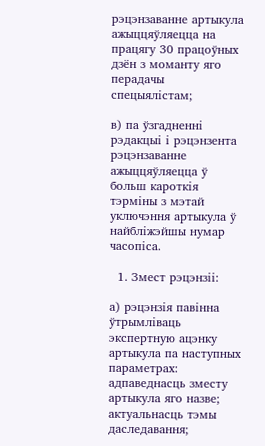рэцэнзаванне артыкула ажыццяўляецца на працягу 30 працоўных дзён з моманту яго перадачы спецыялістам;

в) па ўзгадненні рэдакцыі і рэцэнзента рэцэнзаванне ажыццяўляецца ў больш кароткія тэрміны з мэтай уключэння артыкула ў найбліжэйшы нумар часопіса.

  1. Змест рэцэнзіі:

а) рэцэнзія павінна ўтрымліваць экспертную ацэнку артыкула па наступных параметрах: адпаведнасць зместу артыкула яго назве; актуальнасць тэмы даследавання;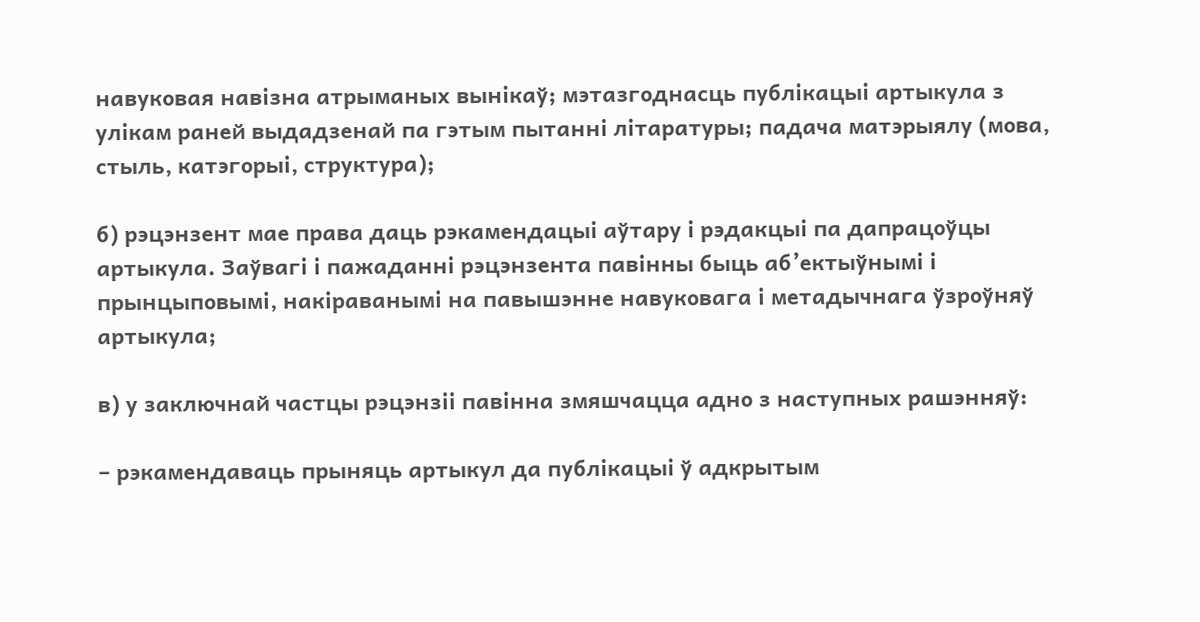навуковая навізна атрыманых вынікаў; мэтазгоднасць публікацыі артыкула з улікам раней выдадзенай па гэтым пытанні літаратуры; падача матэрыялу (мова, стыль, катэгорыі, структура);

б) рэцэнзент мае права даць рэкамендацыі аўтару і рэдакцыі па дапрацоўцы артыкула. Заўвагі і пажаданні рэцэнзента павінны быць аб’ектыўнымі і прынцыповымі, накіраванымі на павышэнне навуковага і метадычнага ўзроўняў артыкула;

в) у заключнай частцы рэцэнзіі павінна змяшчацца адно з наступных рашэнняў:

– рэкамендаваць прыняць артыкул да публікацыі ў адкрытым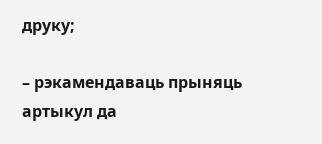друку;

– рэкамендаваць прыняць артыкул да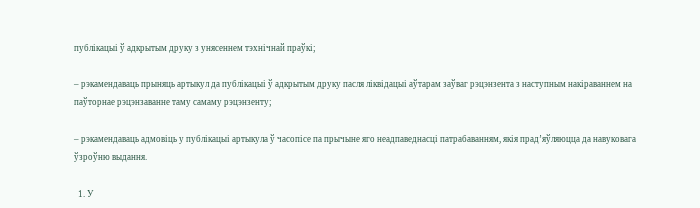публікацыі ў адкрытым друку з унясеннем тэхнічнай праўкі;

– рэкамендаваць прыняць артыкул да публікацыі ў адкрытым друку пасля ліквідацыі аўтарам заўваг рэцэнзента з наступным накіраваннем на паўторнае рэцэнзаванне таму самаму рэцэнзенту;

– рэкамендаваць адмовіць у публікацыі артыкула ў часопісе па прычыне яго неадпаведнасці патрабаванням, якія прад’яўляюцца да навуковага ўзроўню выдання.

  1. У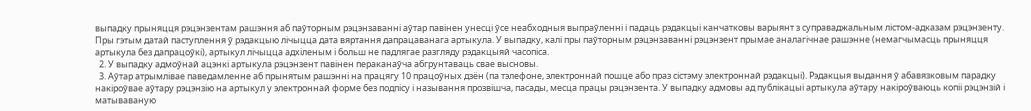выпадку прыняцця рэцэнзентам рашэння аб паўторным рэцэнзаванні аўтар павінен унесці ўсе неабходныя выпраўленні і падаць рэдакцыі канчатковы варыянт з суправаджальным лістом-адказам рэцэнзенту. Пры гэтым датай паступлення ў рэдакцыю лічыцца дата вяртання дапрацаванага артыкула. У выпадку, калі пры паўторным рэцэнзаванні рэцэнзент прымае аналагічнае рашэнне (немагчымасць прыняцця артыкула без дапрацоўкі), артыкул лічыцца адхіленым і больш не падлягае разгляду рэдакцыяй часопіса.
  2. У выпадку адмоўнай ацэнкі артыкула рэцэнзент павінен пераканаўча абгрунтаваць свае высновы.
  3. Аўтар атрымлівае паведамленне аб прынятым рашэнні на працягу 10 працоўных дзён (па тэлефоне, электроннай пошце або праз сістэму электроннай рэдакцыі). Рэдакцыя выдання ў абавязковым парадку накіроўвае аўтару рэцэнзію на артыкул у электроннай форме без подпісу і называння прозвішча, пасады, месца працы рэцэнзента. У выпадку адмовы ад публікацыі артыкула аўтару накіроўваюць копіі рэцэнзій і матываваную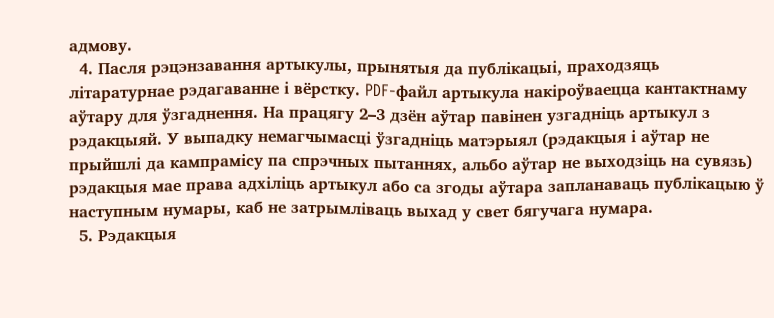адмову.
  4. Пасля рэцэнзавання артыкулы, прынятыя да публікацыі, праходзяць літаратурнае рэдагаванне і вёрстку. PDF-файл артыкула накіроўваецца кантактнаму аўтару для ўзгаднення. На працягу 2–3 дзён аўтар павінен узгадніць артыкул з рэдакцыяй. У выпадку немагчымасці ўзгадніць матэрыял (рэдакцыя і аўтар не прыйшлі да кампрамісу па спрэчных пытаннях, альбо аўтар не выходзіць на сувязь) рэдакцыя мае права адхіліць артыкул або са згоды аўтара запланаваць публікацыю ў наступным нумары, каб не затрымліваць выхад у свет бягучага нумара.
  5. Рэдакцыя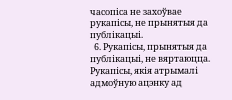часопіса не захоўвае рукапісы, не прынятыя да публікацыі.
  6. Рукапісы, прынятыя да публікацыі, не вяртаюцца. Рукапісы, якія атрымалі адмоўную ацэнку ад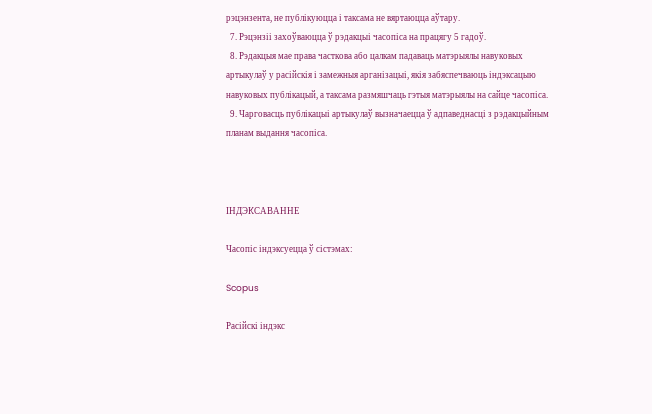рэцэнзента, не публікуюцца і таксама не вяртаюцца аўтару.
  7. Рэцэнзіі захоўваюцца ў рэдакцыі часопіса на працягу 5 гадоў.
  8. Рэдакцыя мае права часткова або цалкам падаваць матэрыялы навуковых артыкулаў у расійскія і замежныя арганізацыі, якія забяспечваюць індэксацыю навуковых публікацый, а таксама размяшчаць гэтыя матэрыялы на сайце часопіса.
  9. Чарговасць публікацыі артыкулаў вызначаецца ў адпаведнасці з рэдакцыйным планам выдання часопіса.



ІНДЭКСАВАННЕ

Часопіс індэксуецца ў сістэмах:

Scopus

Расійскі індэкс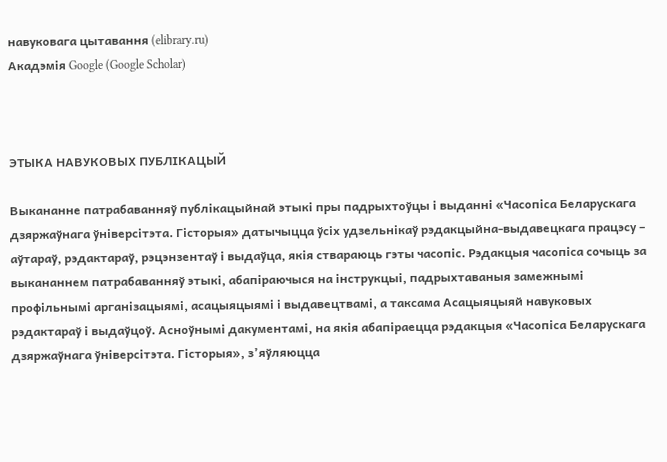навуковага цытавання (elibrary.ru)
Акадэмія Google (Google Scholar)



ЭТЫКА НАВУКОВЫХ ПУБЛІКАЦЫЙ

Выкананне патрабаванняў публікацыйнай этыкі пры падрыхтоўцы і выданні «Часопіса Беларускага дзяржаўнага ўніверсітэта. Гісторыя» датычыцца ўсіх удзельнікаў рэдакцыйна-выдавецкага працэсу – аўтараў, рэдактараў, рэцэнзентаў і выдаўца, якія ствараюць гэты часопіс. Рэдакцыя часопіса сочыць за выкананнем патрабаванняў этыкі, абапіраючыся на інструкцыі, падрыхтаваныя замежнымі профільнымі арганізацыямі, асацыяцыямі і выдавецтвамі, а таксама Асацыяцыяй навуковых рэдактараў і выдаўцоў. Асноўнымі дакументамі, на якія абапіраецца рэдакцыя «Часопіса Беларускага дзяржаўнага ўніверсітэта. Гісторыя», з’яўляюцца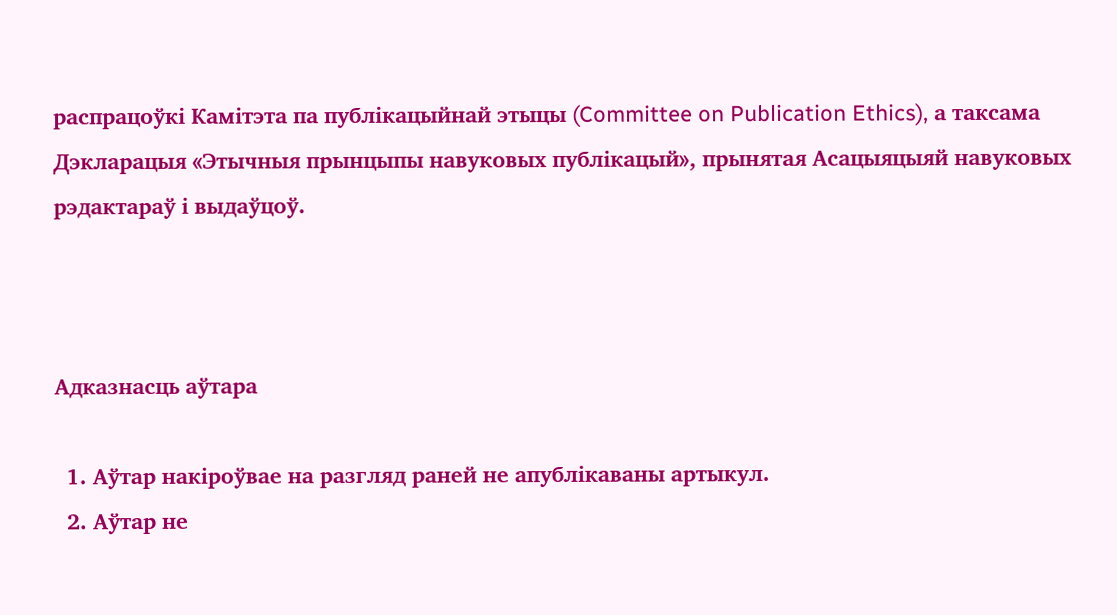распрацоўкі Камітэта па публікацыйнай этыцы (Committee on Publication Ethics), а таксама Дэкларацыя «Этычныя прынцыпы навуковых публікацый», прынятая Асацыяцыяй навуковых рэдактараў і выдаўцоў.



Адказнасць аўтара

  1. Аўтар накіроўвае на разгляд раней не апублікаваны артыкул.
  2. Аўтар не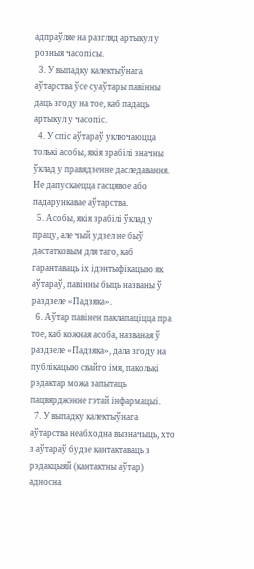адпраўляе на разгляд артыкул у розныя часопісы.
  3. У выпадку калектыўнага аўтарства ўсе суаўтары павінны даць згоду на тое, каб падаць артыкул у часопіс.
  4. У спіс аўтараў уключаюцца толькі асобы, якія зрабілі значны ўклад у правядзенне даследавання. Не дапускаецца гасцявое або падарункавае аўтарства.
  5. Асобы, якія зрабілі ўклад у працу, але чый удзел не быў дастатковым для таго, каб гарантаваць іх ідэнтыфікацыю як аўтараў, павінны быць названы ў раздзеле «Падзяка».
  6. Аўтар павінен паклапаціцца пра тое, каб кожная асоба, названая ў раздзеле «Падзяка», дала згоду на публікацыю свайго імя, паколькі рэдактар можа запытаць пацвярджэнне гэтай інфармацыі.
  7. У выпадку калектыўнага аўтарства неабходна вызначыць, хто з аўтараў будзе кантактаваць з рэдакцыяй (кантактны аўтар) адносна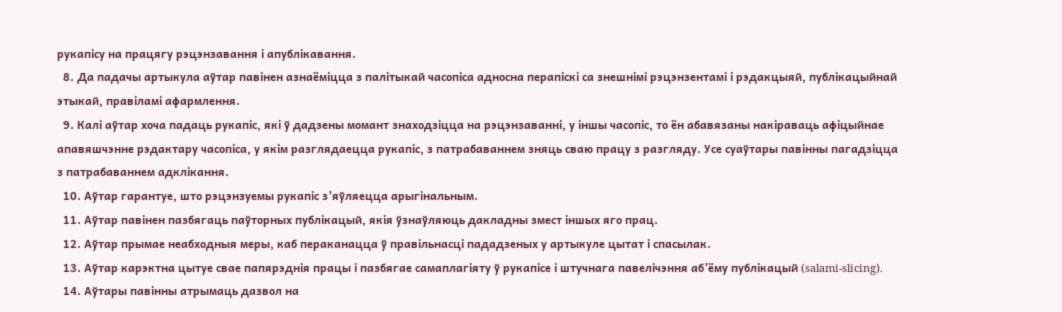рукапісу на працягу рэцэнзавання і апублікавання.
  8. Да падачы артыкула аўтар павінен азнаёміцца з палітыкай часопіса адносна перапіскі са знешнімі рэцэнзентамі і рэдакцыяй, публікацыйнай этыкай, правіламі афармлення.
  9. Калі аўтар хоча падаць рукапіс, які ў дадзены момант знаходзіцца на рэцэнзаванні, у іншы часопіс, то ён абавязаны накіраваць афіцыйнае апавяшчэнне рэдактару часопіса, у якім разглядаецца рукапіс, з патрабаваннем зняць сваю працу з разгляду. Усе суаўтары павінны пагадзіцца з патрабаваннем адклікання.
  10. Аўтар гарантуе, што рэцэнзуемы рукапіс з’яўляецца арыгінальным.
  11. Аўтар павінен пазбягаць паўторных публікацый, якія ўзнаўляюць дакладны змест іншых яго прац.
  12. Аўтар прымае неабходныя меры, каб пераканацца ў правільнасці пададзеных у артыкуле цытат і спасылак.
  13. Аўтар карэктна цытуе свае папярэднія працы і пазбягае самаплагіяту ў рукапісе і штучнага павелічэння аб’ёму публікацый (salami-slicing).
  14. Аўтары павінны атрымаць дазвол на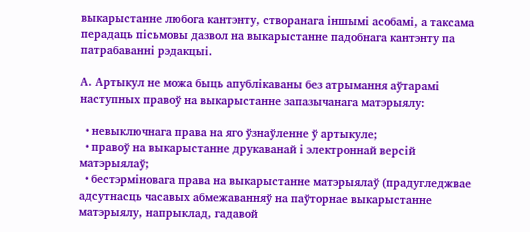выкарыстанне любога кантэнту, створанага іншымі асобамі, а таксама перадаць пісьмовы дазвол на выкарыстанне падобнага кантэнту па патрабаванні рэдакцыі.

А. Артыкул не можа быць апублікаваны без атрымання аўтарамі наступных правоў на выкарыстанне запазычанага матэрыялу:

  • невыключнага права на яго ўзнаўленне ў артыкуле;
  • правоў на выкарыстанне друкаванай і электроннай версій матэрыялаў;
  • бестэрміновага права на выкарыстанне матэрыялаў (прадугледжвае адсутнасць часавых абмежаванняў на паўторнае выкарыстанне матэрыялу, напрыклад, гадавой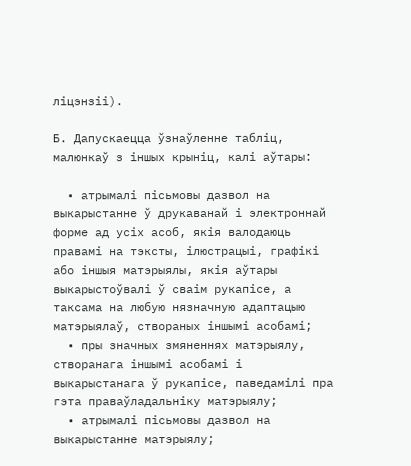ліцэнзіі).

Б. Дапускаецца ўзнаўленне табліц, малюнкаў з іншых крыніц, калі аўтары:

  • атрымалі пісьмовы дазвол на выкарыстанне ў друкаванай і электроннай форме ад усіх асоб, якія валодаюць правамі на тэксты, ілюстрацыі, графікі або іншыя матэрыялы, якія аўтары выкарыстоўвалі ў сваім рукапісе, а таксама на любую нязначную адаптацыю матэрыялаў, створаных іншымі асобамі;
  • пры значных змяненнях матэрыялу, створанага іншымі асобамі і выкарыстанага ў рукапісе, паведамілі пра гэта праваўладальніку матэрыялу;
  • атрымалі пісьмовы дазвол на выкарыстанне матэрыялу;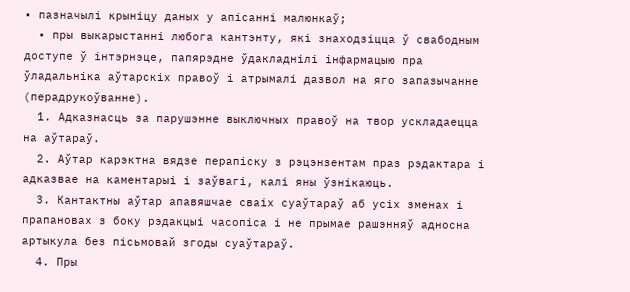• пазначылі крыніцу даных у апісанні малюнкаў;
  • пры выкарыстанні любога кантэнту, які знаходзіцца ў свабодным доступе ў інтэрнэце, папярэдне ўдакладнілі інфармацыю пра ўладальніка аўтарскіх правоў і атрымалі дазвол на яго запазычанне (перадрукоўванне).
  1. Адказнасць за парушэнне выключных правоў на твор ускладаецца на аўтараў.
  2. Аўтар карэктна вядзе перапіску з рэцэнзентам праз рэдактара і адказвае на каментарыі і заўвагі, калі яны ўзнікаюць.
  3. Кантактны аўтар апавяшчае сваіх суаўтараў аб усіх зменах і прапановах з боку рэдакцыі часопіса і не прымае рашэнняў адносна артыкула без пісьмовай згоды суаўтараў.
  4. Пры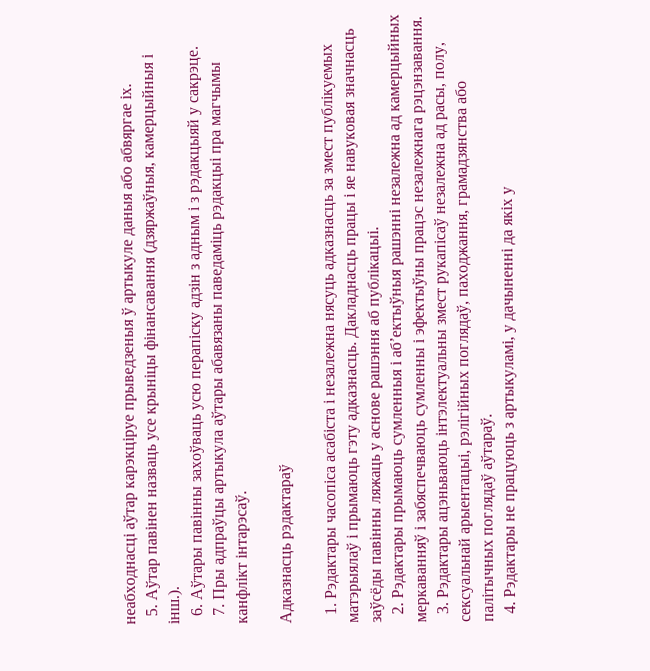неабходнасці аўтар карэкціруе прыведзеныя ў артыкуле даныя або абвяргае іх.
  5. Аўтар павінен назваць усе крыніцы фінансавання (дзяржаўныя, камерцыйныя і інш.).
  6. Аўтары павінны захоўваць усю перапіску адзін з адным і з рэдакцыяй у сакрэце.
  7. Пры адпраўцы артыкула аўтары абавязаны паведаміць рэдакцыі пра магчымы канфлікт інтарэсаў.

Адказнасць рэдактараў

  1. Рэдактары часопіса асабіста і незалежна нясуць адказнасць за змест публікуемых матэрыялаў і прымаюць гэту адказнасць. Дакладнасць працы і яе навуковая значнасць заўсёды павінны ляжаць у аснове рашэння аб публікацыі.
  2. Рэдактары прымаюць сумленныя і аб’ектыўныя рашэнні незалежна ад камерцыйных меркаванняў і забяспечваюць сумленны і эфектыўны працэс незалежнага рэцэнзавання.
  3. Рэдактары ацэньваюць інтэлектуальны змест рукапісаў незалежна ад расы, полу, сексуальнай арыентацыі, рэлігійных поглядаў, паходжання, грамадзянства або палітычных поглядаў аўтараў.
  4. Рэдактары не працуюць з артыкуламі, у дачыненні да якіх у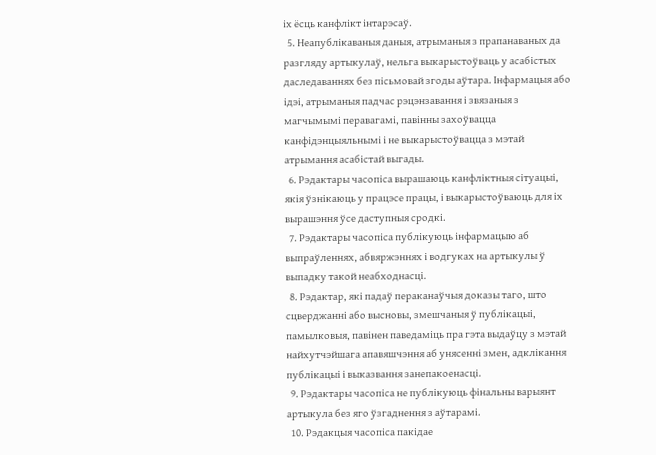іх ёсць канфлікт інтарэсаў.
  5. Неапублікаваныя даныя, атрыманыя з прапанаваных да разгляду артыкулаў, нельга выкарыстоўваць у асабістых даследаваннях без пісьмовай згоды аўтара. Інфармацыя або ідэі, атрыманыя падчас рэцэнзавання і звязаныя з магчымымі перавагамі, павінны захоўвацца канфідэнцыяльнымі і не выкарыстоўвацца з мэтай атрымання асабістай выгады.
  6. Рэдактары часопіса вырашаюць канфліктныя сітуацыі, якія ўзнікаюць у працэсе працы, і выкарыстоўваюць для іх вырашэння ўсе даступныя сродкі.
  7. Рэдактары часопіса публікуюць інфармацыю аб выпраўленнях, абвяржэннях і водгуках на артыкулы ў выпадку такой неабходнасці.
  8. Рэдактар, які падаў пераканаўчыя доказы таго, што сцверджанні або высновы, змешчаныя ў публікацыі, памылковыя, павінен паведаміць пра гэта выдаўцу з мэтай найхутчэйшага апавяшчэння аб унясенні змен, адклікання публікацыі і выказвання занепакоенасці.
  9. Рэдактары часопіса не публікуюць фінальны варыянт артыкула без яго ўзгаднення з аўтарамі.
  10. Рэдакцыя часопіса пакідае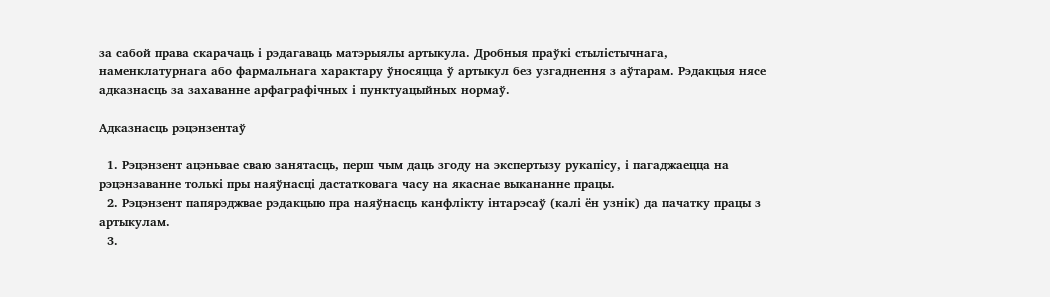за сабой права скарачаць і рэдагаваць матэрыялы артыкула. Дробныя праўкі стылістычнага, наменклатурнага або фармальнага характару ўносяцца ў артыкул без узгаднення з аўтарам. Рэдакцыя нясе адказнасць за захаванне арфаграфічных і пунктуацыйных нормаў.

Адказнасць рэцэнзентаў

  1. Рэцэнзент ацэньвае сваю занятасць, перш чым даць згоду на экспертызу рукапісу, і пагаджаецца на рэцэнзаванне толькі пры наяўнасці дастатковага часу на якаснае выкананне працы.
  2. Рэцэнзент папярэджвае рэдакцыю пра наяўнасць канфлікту інтарэсаў (калі ён узнік) да пачатку працы з артыкулам.
  3.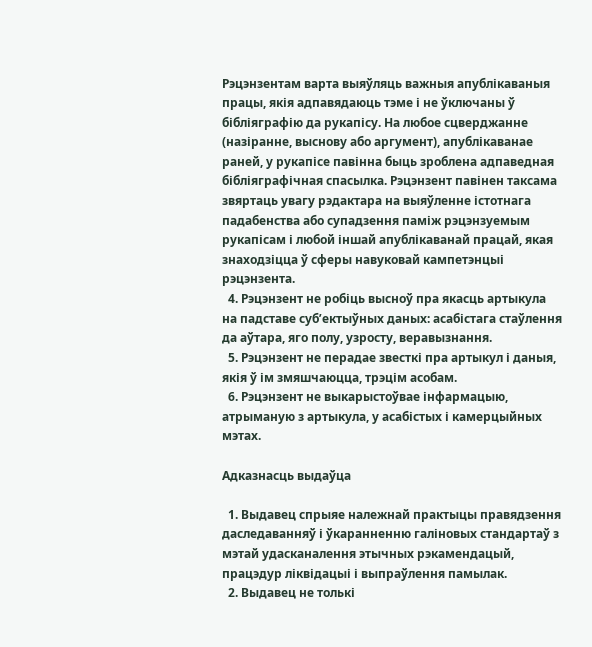Рэцэнзентам варта выяўляць важныя апублікаваныя працы, якія адпавядаюць тэме і не ўключаны ў бібліяграфію да рукапісу. На любое сцверджанне (назіранне, выснову або аргумент), апублікаванае раней, у рукапісе павінна быць зроблена адпаведная бібліяграфічная спасылка. Рэцэнзент павінен таксама звяртаць увагу рэдактара на выяўленне істотнага падабенства або супадзення паміж рэцэнзуемым рукапісам і любой іншай апублікаванай працай, якая знаходзіцца ў сферы навуковай кампетэнцыі рэцэнзента.
  4. Рэцэнзент не робіць высноў пра якасць артыкула на падставе суб’ектыўных даных: асабістага стаўлення да аўтара, яго полу, узросту, веравызнання.
  5. Рэцэнзент не перадае звесткі пра артыкул і даныя, якія ў ім змяшчаюцца, трэцім асобам.
  6. Рэцэнзент не выкарыстоўвае інфармацыю, атрыманую з артыкула, у асабістых і камерцыйных мэтах.

Адказнасць выдаўца

  1. Выдавец спрыяе належнай практыцы правядзення даследаванняў і ўкаранненню галіновых стандартаў з мэтай удасканалення этычных рэкамендацый, працэдур ліквідацыі і выпраўлення памылак.
  2. Выдавец не толькі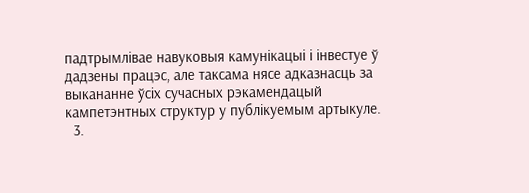падтрымлівае навуковыя камунікацыі і інвестуе ў дадзены працэс, але таксама нясе адказнасць за выкананне ўсіх сучасных рэкамендацый кампетэнтных структур у публікуемым артыкуле.
  3.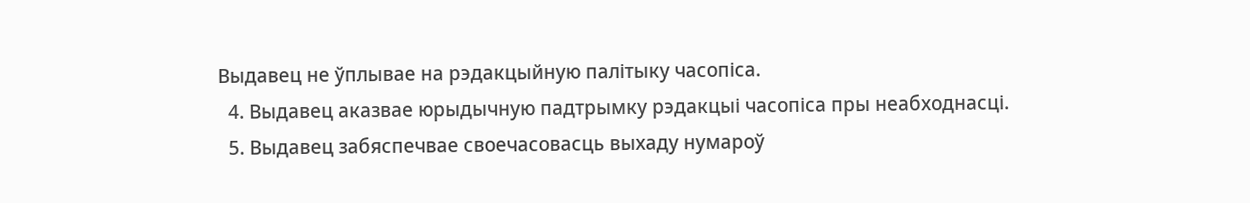Выдавец не ўплывае на рэдакцыйную палітыку часопіса.
  4. Выдавец аказвае юрыдычную падтрымку рэдакцыі часопіса пры неабходнасці.
  5. Выдавец забяспечвае своечасовасць выхаду нумароў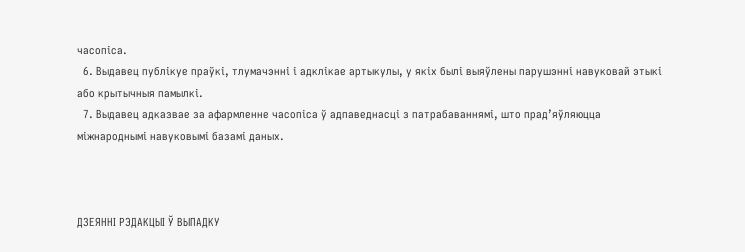часопіса.
  6. Выдавец публікуе праўкі, тлумачэнні і адклікае артыкулы, у якіх былі выяўлены парушэнні навуковай этыкі або крытычныя памылкі.
  7. Выдавец адказвае за афармленне часопіса ў адпаведнасці з патрабаваннямі, што прад’яўляюцца міжнароднымі навуковымі базамі даных.



ДЗЕЯННІ РЭДАКЦЫІ Ў ВЫПАДКУ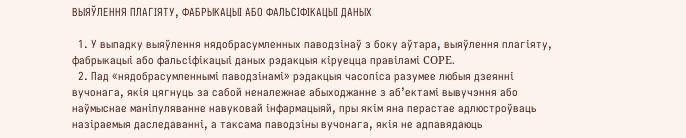ВЫЯЎЛЕННЯ ПЛАГІЯТУ, ФАБРЫКАЦЫІ АБО ФАЛЬСІФІКАЦЫІ ДАНЫХ

  1. У выпадку выяўлення нядобрасумленных паводзінаў з боку аўтара, выяўлення плагіяту, фабрыкацыі або фальсіфікацыі даных рэдакцыя кіруецца правіламі COPE.
  2. Пад «нядобрасумленнымі паводзінамі» рэдакцыя часопіса разумее любыя дзеянні вучонага, якія цягнуць за сабой неналежнае абыходжанне з аб’ектамі вывучэння або наўмыснае маніпуляванне навуковай інфармацыяй, пры якім яна перастае адлюстроўваць назіраемыя даследаванні, а таксама паводзіны вучонага, якія не адпавядаюць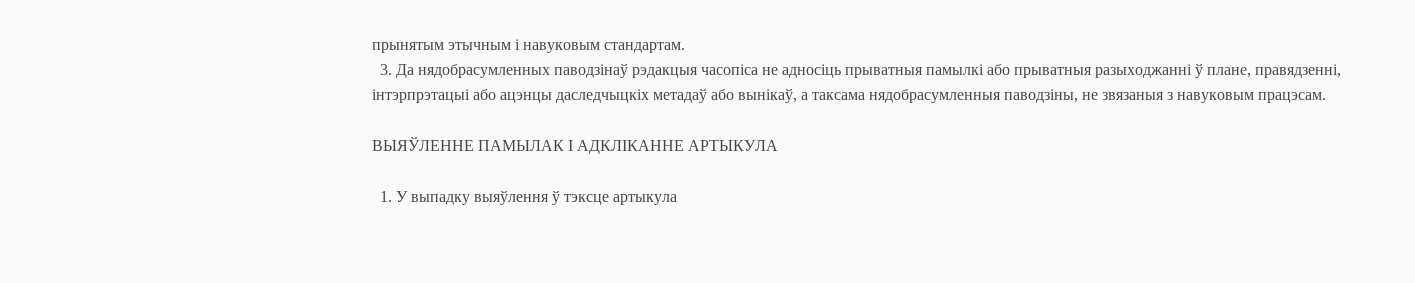прынятым этычным і навуковым стандартам.
  3. Да нядобрасумленных паводзінаў рэдакцыя часопіса не адносіць прыватныя памылкі або прыватныя разыходжанні ў плане, правядзенні, інтэрпрэтацыі або ацэнцы даследчыцкіх метадаў або вынікаў, а таксама нядобрасумленныя паводзіны, не звязаныя з навуковым працэсам.

ВЫЯЎЛЕННЕ ПАМЫЛАК І АДКЛІКАННЕ АРТЫКУЛА

  1. У выпадку выяўлення ў тэксце артыкула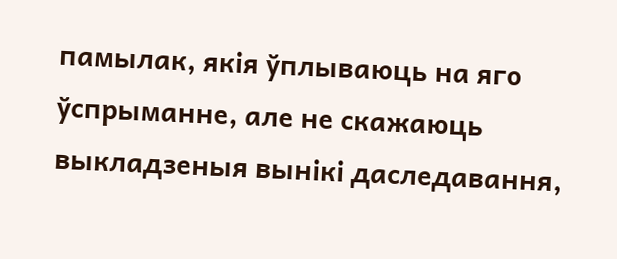памылак, якія ўплываюць на яго ўспрыманне, але не скажаюць выкладзеныя вынікі даследавання,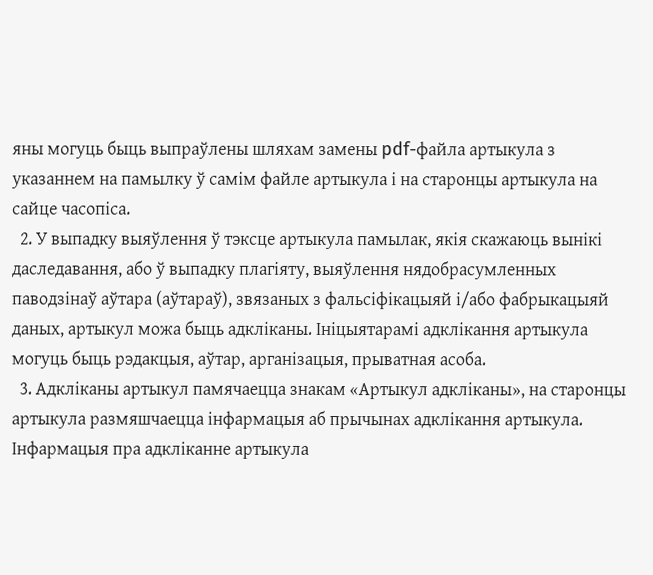яны могуць быць выпраўлены шляхам замены pdf-файла артыкула з указаннем на памылку ў самім файле артыкула і на старонцы артыкула на сайце часопіса.
  2. У выпадку выяўлення ў тэксце артыкула памылак, якія скажаюць вынікі даследавання, або ў выпадку плагіяту, выяўлення нядобрасумленных паводзінаў аўтара (аўтараў), звязаных з фальсіфікацыяй і/або фабрыкацыяй даных, артыкул можа быць адкліканы. Ініцыятарамі адклікання артыкула могуць быць рэдакцыя, аўтар, арганізацыя, прыватная асоба.
  3. Адкліканы артыкул памячаецца знакам «Артыкул адкліканы», на старонцы артыкула размяшчаецца інфармацыя аб прычынах адклікання артыкула. Інфармацыя пра адкліканне артыкула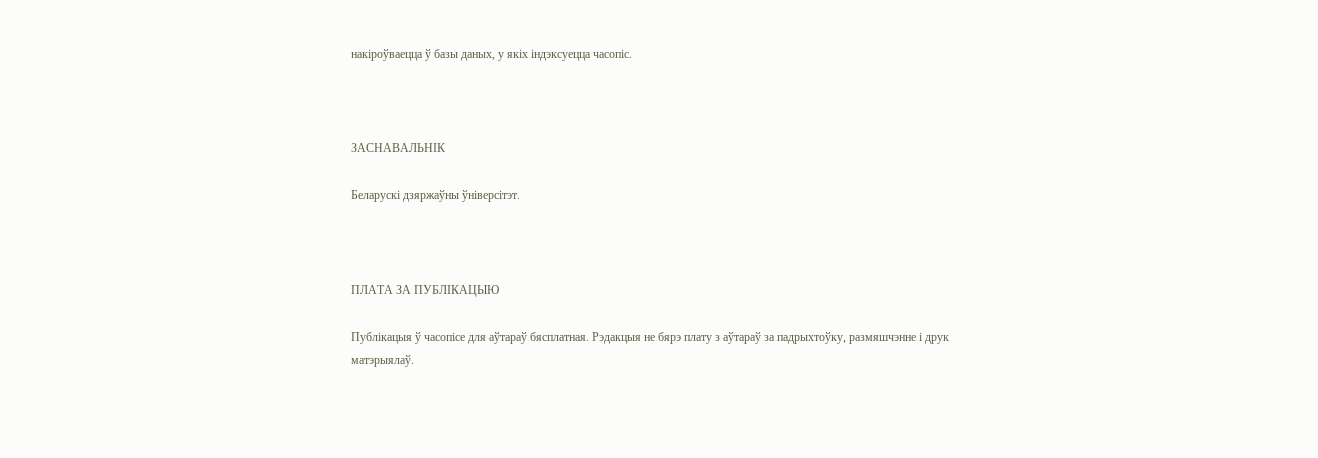накіроўваецца ў базы даных, у якіх індэксуецца часопіс.



ЗАСНАВАЛЬНІК

Беларускі дзяржаўны ўніверсітэт.



ПЛАТА ЗА ПУБЛІКАЦЫЮ

Публікацыя ў часопісе для аўтараў бясплатная. Рэдакцыя не бярэ плату з аўтараў за падрыхтоўку, размяшчэнне і друк матэрыялаў.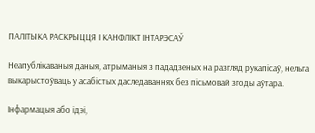ПАЛІТЫКА РАСКРЫЦЦЯ І КАНФЛІКТ ІНТАРЭСАЎ

Неапублікаваныя даныя, атрыманыя з пададзеных на разгляд рукапісаў, нельга выкарыстоўваць у асабістых даследаваннях без пісьмовай згоды аўтара.

Інфармацыя або ідэі,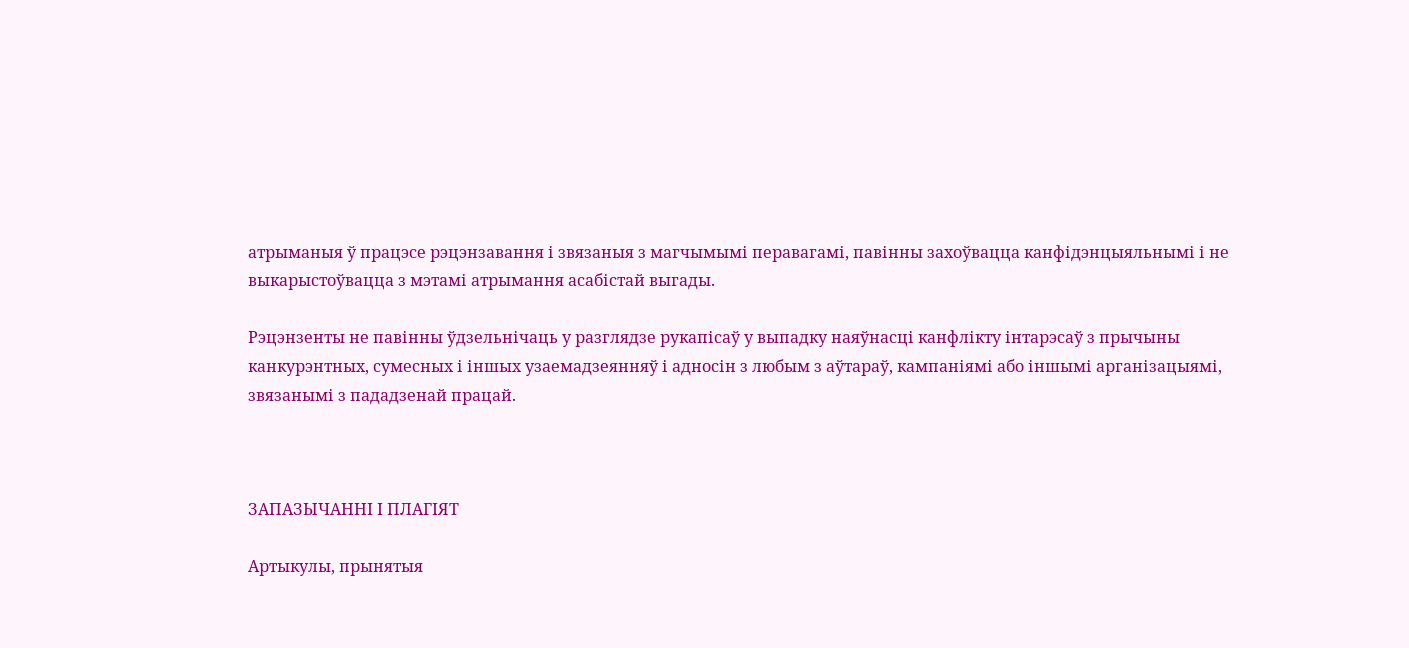атрыманыя ў працэсе рэцэнзавання і звязаныя з магчымымі перавагамі, павінны захоўвацца канфідэнцыяльнымі і не выкарыстоўвацца з мэтамі атрымання асабістай выгады.

Рэцэнзенты не павінны ўдзельнічаць у разглядзе рукапісаў у выпадку наяўнасці канфлікту інтарэсаў з прычыны канкурэнтных, сумесных і іншых узаемадзеянняў і адносін з любым з аўтараў, кампаніямі або іншымі арганізацыямі, звязанымі з пададзенай працай.



ЗАПАЗЫЧАННІ І ПЛАГІЯТ

Артыкулы, прынятыя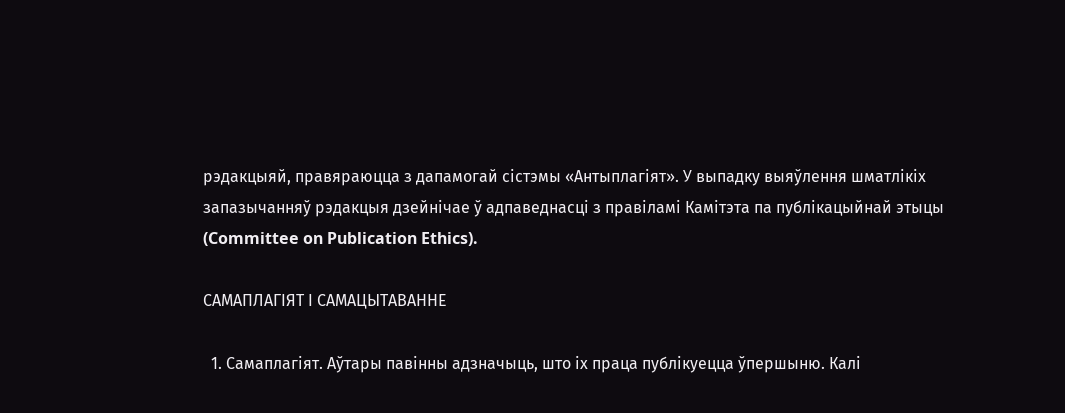рэдакцыяй, правяраюцца з дапамогай сістэмы «Антыплагіят». У выпадку выяўлення шматлікіх запазычанняў рэдакцыя дзейнічае ў адпаведнасці з правіламі Камітэта па публікацыйнай этыцы (Committee on Publication Ethics).

САМАПЛАГІЯТ І САМАЦЫТАВАННЕ

  1. Самаплагіят. Аўтары павінны адзначыць, што іх праца публікуецца ўпершыню. Калі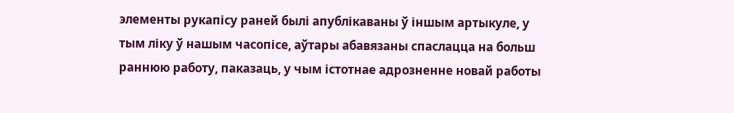элементы рукапісу раней былі апублікаваны ў іншым артыкуле, у тым ліку ў нашым часопісе, аўтары абавязаны спаслацца на больш раннюю работу, паказаць, у чым істотнае адрозненне новай работы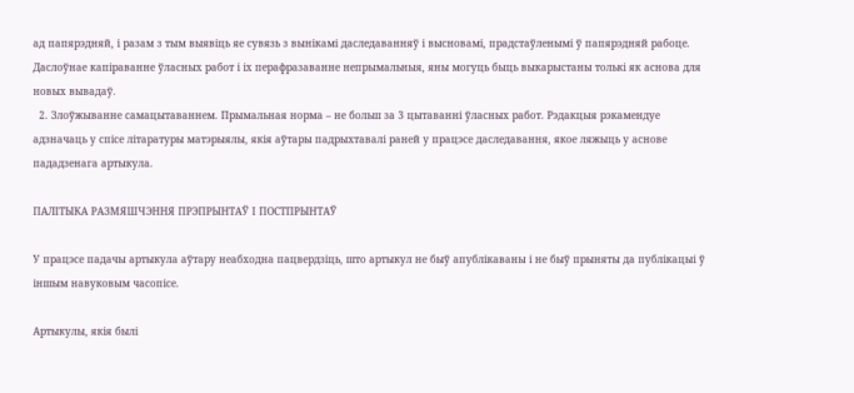ад папярэдняй, і разам з тым выявіць яе сувязь з вынікамі даследаванняў і высновамі, прадстаўленымі ў папярэдняй рабоце. Даслоўнае капіраванне ўласных работ і іх перафразаванне непрымальныя, яны могуць быць выкарыстаны толькі як аснова для новых вывадаў.
  2. Злоўжыванне самацытаваннем. Прымальная норма – не больш за 3 цытаванні ўласных работ. Рэдакцыя рэкамендуе адзначаць у спісе літаратуры матэрыялы, якія аўтары падрыхтавалі раней у працэсе даследавання, якое ляжыць у аснове пададзенага артыкула.

ПАЛІТЫКА РАЗМЯШЧЭННЯ ПРЭПРЫНТАЎ І ПОСТПРЫНТАЎ

У працэсе падачы артыкула аўтару неабходна пацвердзіць, што артыкул не быў апублікаваны і не быў прыняты да публікацыі ў іншым навуковым часопісе.

Артыкулы, якія былі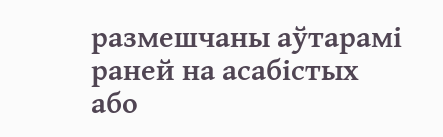размешчаны аўтарамі раней на асабістых або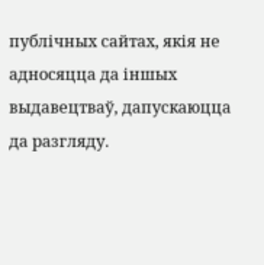публічных сайтах, якія не адносяцца да іншых выдавецтваў, дапускаюцца да разгляду.